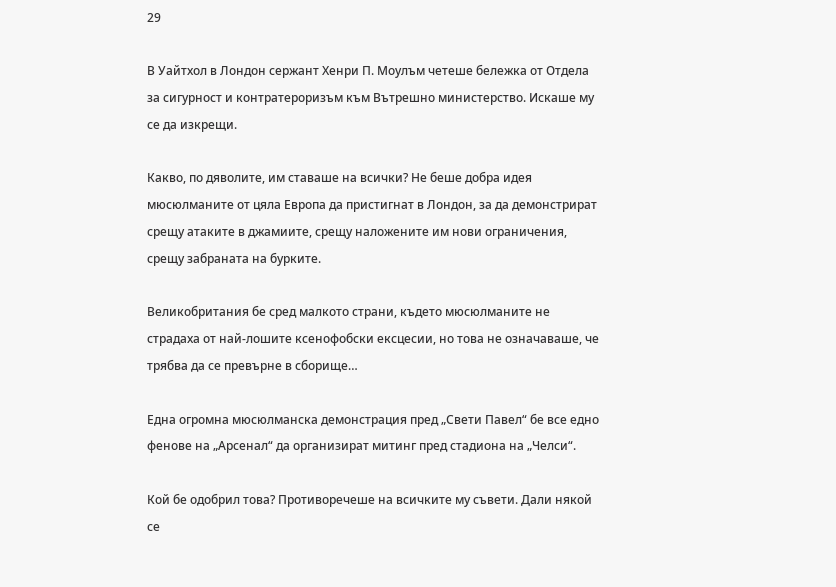29

В Уайтхол в Лондон сержант Хенри П. Моулъм четеше бележка от Отдела за сигурност и контратероризъм към Вътрешно министерство. Искаше му се да изкрещи.

Какво, по дяволите, им ставаше на всички? Не беше добра идея мюсюлманите от цяла Европа да пристигнат в Лондон, за да демонстрират срещу атаките в джамиите, срещу наложените им нови ограничения, срещу забраната на бурките.

Великобритания бе сред малкото страни, където мюсюлманите не страдаха от най-лошите ксенофобски ексцесии, но това не означаваше, че трябва да се превърне в сборище…

Една огромна мюсюлманска демонстрация пред „Свети Павел“ бе все едно фенове на „Арсенал“ да организират митинг пред стадиона на „Челси“.

Кой бе одобрил това? Противоречеше на всичките му съвети. Дали някой се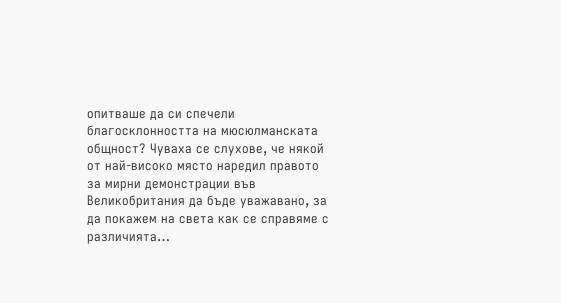опитваше да си спечели благосклонността на мюсюлманската общност? Чуваха се слухове, че някой от най-високо място наредил правото за мирни демонстрации във Великобритания да бъде уважавано, за да покажем на света как се справяме с различията…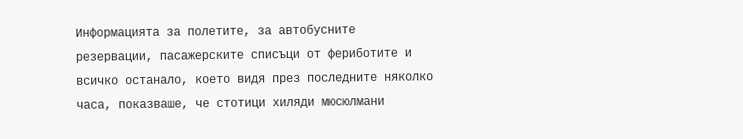Информацията за полетите, за автобусните резервации, пасажерските списъци от фериботите и всичко останало, което видя през последните няколко часа, показваше, че стотици хиляди мюсюлмани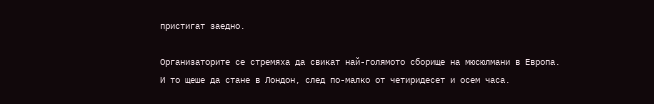пристигат заедно.

Организаторите се стремяха да свикат най-голямото сборище на мюсюлмани в Европа. И то щеше да стане в Лондон, след по-малко от четиридесет и осем часа.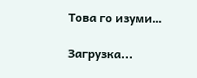Това го изуми…

Загрузка...